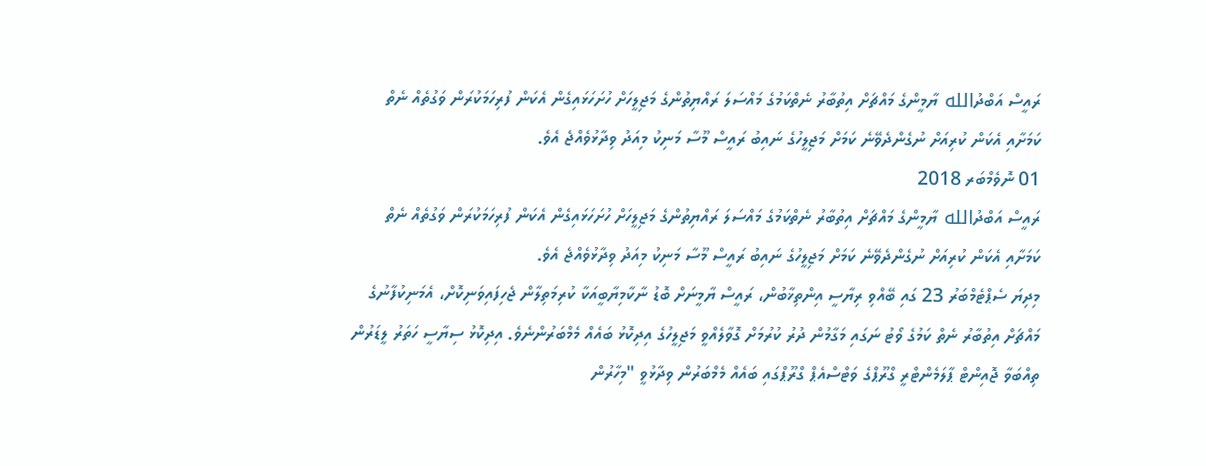ރައީސް އަބްދުالله ޔާމީންގެ މައްޗަށް އިތުބާރު ނެތްކަމުގެ މައްސަލަ ރައްޔިތުންގެ މަޖިލީހަށް ހުށަހަޅައިގެން އެކަން ފުރިހަމަކުރަން ވަގުތެއް ނެތް ކަމަށާއި އެކަން ކުރިއަށް ނުގެންދެވޭނެ ކަމަށް މަޖިލީހުގެ ނައިބު ރައީސް މޫސާ މަނިކު މިއަދު ވިދާޅުވެއްޖެ އެވެ.
01 ނޮވެމްބަރ 2018
ރައީސް އަބްދުالله ޔާމީންގެ މައްޗަށް އިތުބާރު ނެތްކަމުގެ މައްސަލަ ރައްޔިތުންގެ މަޖިލީހަށް ހުށަހަޅައިގެން އެކަން ފުރިހަމަކުރަން ވަގުތެއް ނެތް ކަމަށާއި އެކަން ކުރިއަށް ނުގެންދެވޭނެ ކަމަށް މަޖިލީހުގެ ނައިބު ރައީސް މޫސާ މަނިކު މިއަދު ވިދާޅުވެއްޖެ އެވެ.
މިދިޔަ ސެޕްޓެމްބަރު 23 ގައި ބޭއްވި ރިޔާސީ އިންތިޚާބުން، ރައީސް ޔާމީނަށް ބޮޑު ނާކާމިޔާބީއަކާ ކުރިމަތިލާން ޖެހިފައިވަނިކޮށް، އެމަނިކުފާނުގެ މައްޗަށް އިތުބާރު ނެތް ކަމުގެ ވޯޓު ނަގައި މަގާމުން ދުރު ކުރުމަށް ގޮވާލެއްވީ މަޖިލީހުގެ އިދިކޮޅު ބައެއް މެމްބަރުންނެވެ. އިދިކޮޅު ސިޔާސީ ހަތަރު ލީޑަރުން ތިއްބަވާ ޖޮއިންޓް ޕާލަމެންޓްރީ ގްރޫޕްގެ ވަޓްސްއެޕް ގްރޫޕްގައި ބައެއް މެމްބަރުން ވިދާޅުވީ "މިހާރުން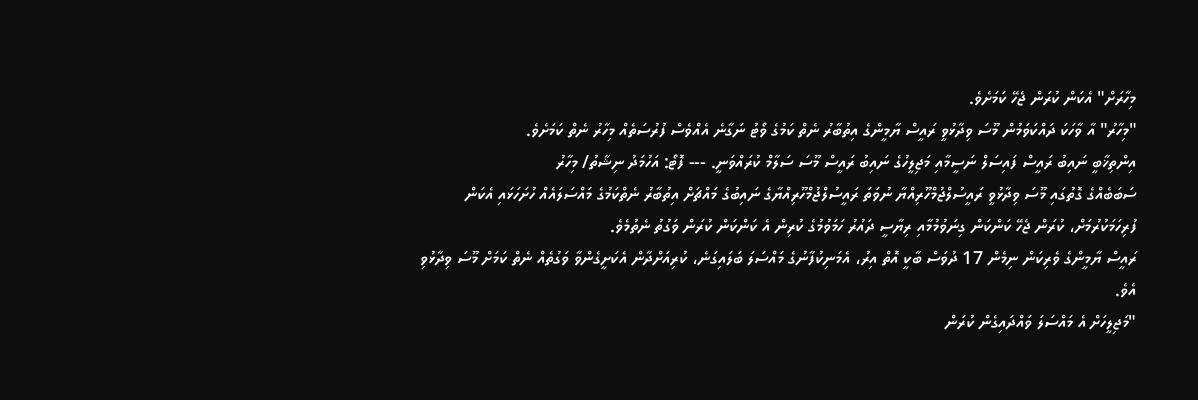މިހާރަށް" އެކަން ކުރަން ޖެހޭ ކަމަށެވެ.
"މިހާރު" އާ ވާހަކަ ދައްކަވަމުން މޫސަ ވިދާޅުވީ ރައީސް ޔާމީންގެ އިތުބާރު ނެތް ކަމުގެ ވޯޓު ނަގާނެ އެއްވެސް ފުރުސަތެއް މިހާރު ނެތް ކަމަށެވެ.
އިންތިޚާބީ ނައިބު ރައީސް ފައިސަލް ނަސީމާއި މަޖިލީހުގެ ނައިބު ރައީސް މޫސަ ސަލާމް ކުރައްވަނީ. --- ފޮޓޯ: އަހުމަދު ނިޝާތު/ މިހާރު
ސަބަބެއްގެ ގޮތުގައި މޫސަ ވިދާޅުވީ ރައީސުލްޖުމްހޫރިއްޔާ ނުވަތަ ރައީސުލްޖުމްހޫރިއްޔާގެ ނައިބުގެ މައްޗަށް އިތުބާރު ނެތްކަމުގެ މައްސަލައެއް ހުށަހަޅައި އެކަން ފުރިހަމަކުރުމަށް، ކުރަން ޖެހޭ ކަންކަން ގިނަވުމުމާއި ރިޔާސީ ދައުރު ހަމަވުމުގެ ކުރިން އެ ކަންކަން ކުރަން ވަގުތު ނެތުމެވެ.
ރައީސް ޔާމީންގެ ވެރިކަން ނިމެން 17 ދުވަސް ބާކީ އޮތް އިރު، އެމަނިކުފާނުގެ މައްސަލަ ބަލައިގަނެ، ކުރިއަށްދާން އެކަށީގެންވާ ވަގުތެއް ނެތް ކަމަށް މޫސަ ވިދާޅުވި އެވެ.
"މަޖިލީހަށް އެ މައްސަލަ ވައްދައިގެން ކުރަން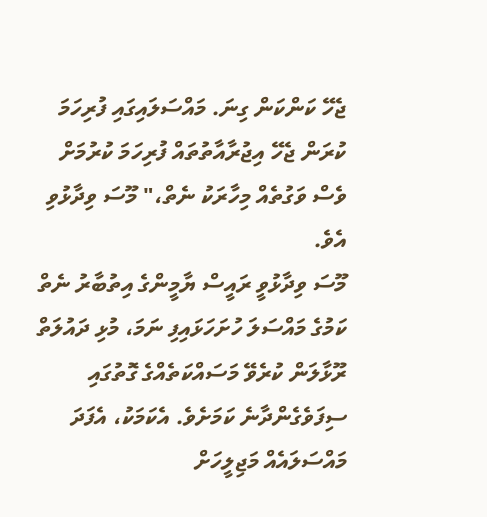ޖެހޭ ކަންކަން ގިނަ. މައްސަލައިގައި ފުރިހަމަ ކުރަން ޖެހޭ އިޖުރާއާތުތައް ފުރިހަމަ ކުރުމަށް ވެސް ވަގުތެއް މިހާރަކު ނެތް،" މޫސަ ވިދާޅުވި އެވެ.
މޫސަ ވިދާޅުވީ ރައީސް ޔާމީންގެ އިތުބާރު ނެތް ކަމުގެ މައްސަލަ ހުށަހަޅައިފި ނަމަ، މުޅި ދައުލަތް ރޫޅާލަން ކުރެވޭ މަސައްކަތެއްގެ ގޮތުގައި ސިފަވެގެންދާނެ ކަމަށެވެ. އެކަމަކު، އެފަދަ މައްސަލައެއް މަޖިލީހަށް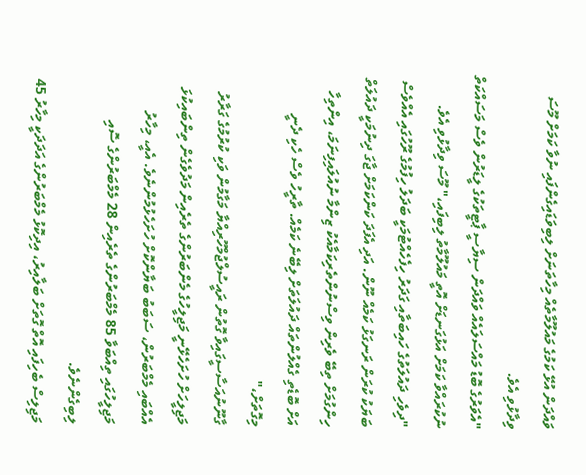ވައްދަން އުޅޭ ކަމުގެ މައުލޫމާތެއް މިހާތަނަށް ލިބިވަޑައިގެންފައި ނުވާ ކަމަށް މޫސަ ވިދާޅުވި އެވެ.
"އެވަރުގެ ބޮޑު މައްސަލައެއް ވައްދަން ސިޔާސީ ޕާޓީތަކުގެ ލީޑަރުން ވެސް މަސައްކަތް ނުކުރައްވާ ކަމަށް އަޅުގަނޑަށް އޮތީ މައުލޫމާތު ލިބިފައި،" މޫސަ ވިދާޅުވި އެވެ.
"ދިވެހި ދައުލަތުގެ ހައިބަތާއި ގަދަރު ހިފެހެއްޓުމަކީ ބަދަލު ހިފުމުގެ ރޫހުގައި އެއްވެސް ބަޔަކު ކުރަން ރަނގަޅު ކަމެއް ނޫން. އަދި އެފަދަ ކަންކަމަށް ޖާގަ ދިނުމަކީ ދައުލަތް ހިންގުމަށް ތިބޭ ވެރިން ވިސްނުންތެރިކަމާއެކު ޒިންމާ ނުއުލައިފިނަމަ، އިންތިހާ އަށް ބޮޑެތި ގެއްލުންތައް ދައުލަތަށް ލިބޭނެ ކަމެއް. ތާރީހު ވެސް ހެކި ދެނީ މިގޮތަށް،"
ގާނޫނުއަސާސީގައިވާ ގޮތުން ރައީސުލްޖުމްހޫރިއްޔާ މަގާމުން ވަކި ކުރުމުގެ ގަރާރު މަޖިލީހަށް ހުށަހެޅޭނީ މަޖިލީހުގެ މެންބަރުންގެ ތެރެއިން މަދުވެގެން ތިންބައިކުޅަ އެއްބައި މެމްބަރުން، ސަބަބު ބަޔާންކޮށް ހުށަހެޅުމުންނެވެ. އެއީ، މިހާރު މަޖިލީހުގައި ތިއްބަވާ 85 މެމްބަރުންގެ ތެރެއިން 28 މެމްބަރުންގެ ސޮއި ލިބިގެންނެވެ.
މަޖިލިސް ބެހިފައި އޮތް ގޮތަށް ބަލާއިރު، އިދިކޮޅު މެމްބަރުންގެ އަދަދަކީ މިހާރު 45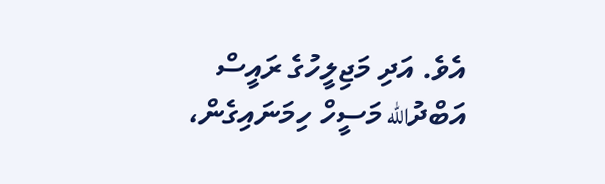އެވެ. އަދި މަޖިލީހުގެ ރައީސް އަބްދުالله މަސީހް ހިމަނައިގެން،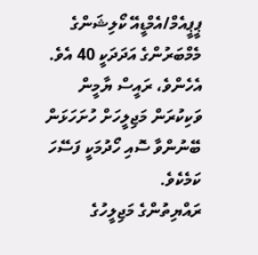ޕީޕީއެމް/އެމްޑީއޭ ކޯލިޝަންގެ މެމްބަރުންގެ އަދަދަކީ 40 އެވެ. އެހެންވެ، ރައީސް ޔާމީން ވަކިކުރަން މަޖިލީހަށް ހުށަހަޅަން ބޭނުންވާ ސޮއި ހޯދުމަކީ ފަސޭހަ ކަމެކެވެ.
ރައްޔިތުންގެ މަޖިލީހުގެ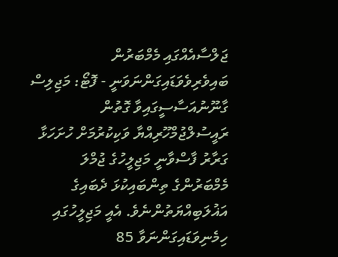ޖަލްސާއެއްގައި މެމްބަރުން ބައިވެރިވެވަޑައިގަންނަވަނީ - ފޮޓޯ: މަޖިލިސް
ގާނޫނުއަސާސީގައިވާ ގޮތުން ރައީސުލްޖުމްހޫރިއްޔާ ވަކިކުރުމަށް ހުށަހަޅާ ގަރާރު ފާސްވާނީ މަޖިލީހުގެ ޖުމްލަ މެމްބަރުންގެ ތިންބައިކުޅަ ދެބައިގެ އަޣުލަބިއްޔަތުންނެވެ. އެއީ މަޖިލީހުގައި ހިމެނިވަޑައިގަންނަވާ 85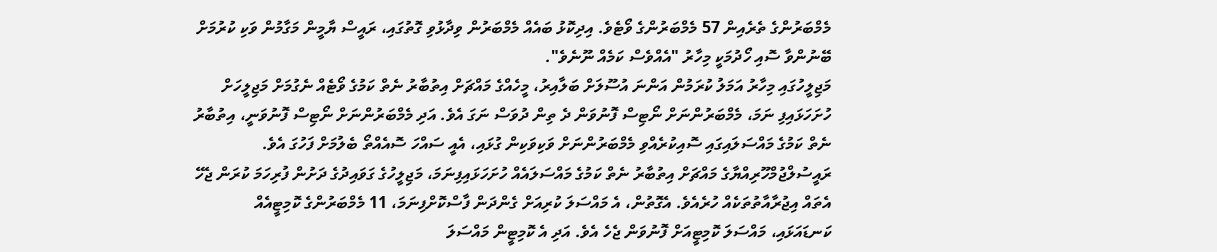މެމްބަރުންގެ ތެރެއިން 57 މެމްބަރުންގެ ވޯޓެވެ. އިދިކޮޅު ބައެއް މެމްބަރުން ވިދާޅުވި ގޮތުގައި، ރައީސް ޔާމީން މަގާމުން ވަކި ކުރުމަށް ބޭނުންވާ ސޮއި ހޯދުމަކީ މިހާރު "އެއްވެސް ކަމެއް ނޫނެވެ".
މަޖިލީހުގައި މިހާރު އަމަލު ކުރަމުން އަންނަ އުސޫލަށް ބަލާއިރު، މީހެއްގެ މައްޗަށް އިތުބާރު ނެތް ކަމުގެ ވޯޓެއް ނެގުމަށް މަޖިލީހަށް ހުށަހަޅައިފި ނަމަ، މެމްބަރުންނަށް ނޯޓިސް ފޮނުވަން ދެ ތިން ދުވަސް ނަގަ އެވެ. އަދި މެމްބަރުންނަށް ނޯޓިސް ފޮނުވަނީ، އިތުބާރު ނެތް ކަމުގެ މައްސަލައިގައި ސޮއިކުރެއްވި މެމްބަރުންނަށް ވަކިވަކިން ގުޅައި، އެއީ ސައްހަ ސޮއެއްތޯ ބެލުމަށް ފަހުގަ އެވެ.
ރައީސުލްޖުމްހޫރިއްޔާގެ މައްޗަށް އިތުބާރު ނެތް ކަމުގެ މައްސަލައެއް ހުށަހަޅައިފިނަމަ، މަޖިލީހުގެ ގަވައިދުގެ ދަށުން ފުރިހަމަ ކުރަން ޖެހޭ އެތައް އިޖުރާއާތުތަކެއް ހުރެއެވެ. އެގޮތުން، އެ މައްސަލަ ކުރިއަށް ގެންދަން ފާސްކޮށްފިނަމަ، 11 މެމްބަރުންގެ ކޮމިޓީއެއް ކަނޑައަޅައި، މައްސަލަ ކޮމިޓީއަށް ފޮނުވަން ޖެހެ އެވެ. އަދި އެ ކޮމިޓީން މައްސަލަ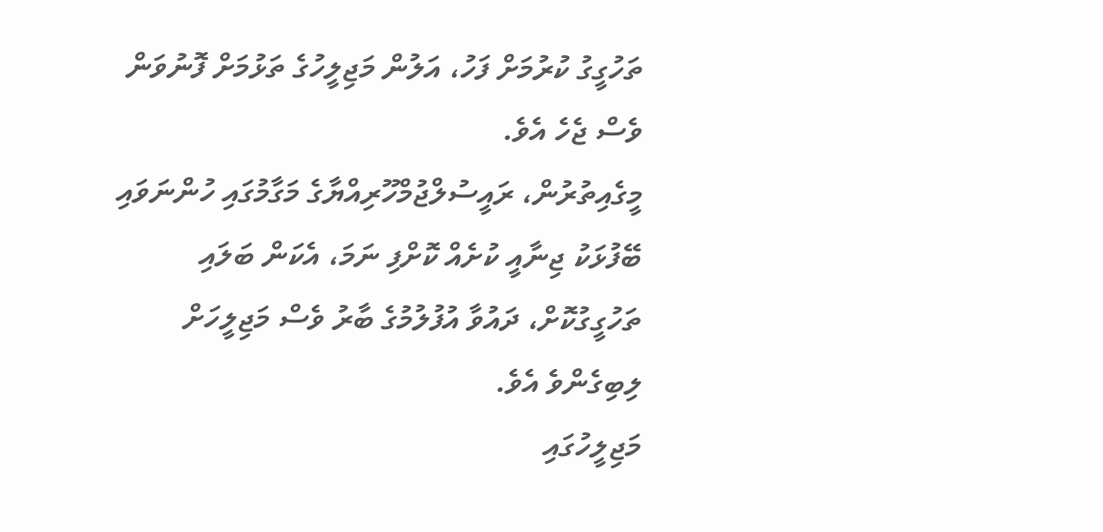ތަހުގީގު ކުރުމަށް ފަހު، އަލުން މަޖިލީހުގެ ތަޅުމަށް ފޮނުވަން ވެސް ޖެހެ އެވެ.
މީގެއިތުރުން، ރައީސުލްޖުމްހޫރިއްޔާގެ މަގާމުގައި ހުންނަވައި ބޭފުޅަކު ޖިނާއީ ކުށެއް ކޮށްފި ނަމަ، އެކަން ބަލައި ތަހުގީގުކޮށް، ދައުވާ އުފުލުމުގެ ބާރު ވެސް މަޖިލީހަށް ލިބިގެންވެ އެވެ.
މަޖިލީހުގައި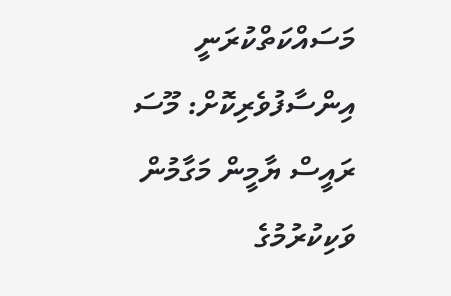މަސައްކަތްކުރަނީ އިންސާފުވެރިކޮށް: މޫސަ
ރައީސް ޔާމީން މަގާމުން ވަކިކުރުމުގެ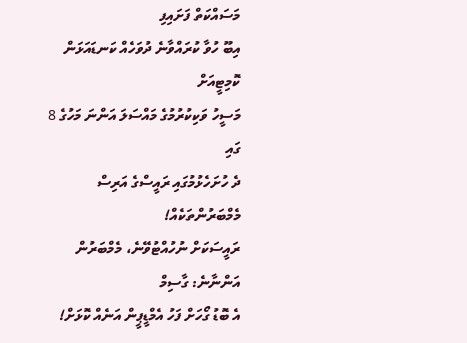މަސައްކަތް ފަށައިފި
އިބޫ ހުވާ ކުރައްވާނެ ދުވަހެއް ކަނޑައަޅަން ކޮމިޓީއަށް
މަސީހު ވަކިކުރުމުގެ މައްސަލަ އަންނަ މަހުގެ 8 ގައި
ދެ ހުށަހެޅުމުގައި ރައީސްގެ އަރިސް މެމްބަރުންތަކެއް!
ރައީސަކަށް ނުހުއްޓުވޭނެ، މެމްބަރުން އަންނާނެ: ގާސިމް
އެ ބޮޑު ގޯހަށް ފަހު އެމްޑީޕީން އަނެއް ކޮޅަށް!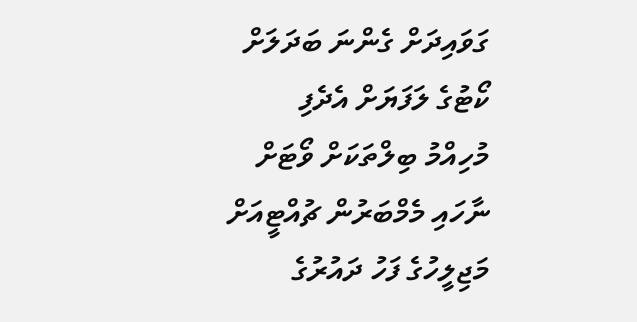ގަވައިދަށް ގެންނަ ބަދަލަށް ކޯޓުގެ ލަފަޔަށް އެދެފި
މުހިއްމު ބިލްތަކަށް ވޯޓަށް ނާހައި މެމްބަރުން ޗުއްޓީއަށް
މަޖިލީހުގެ ފަހު ދައުރުގެ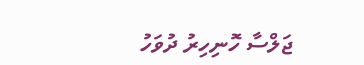ޖަލްސާ ހޮނިހިރު ދުވަހު